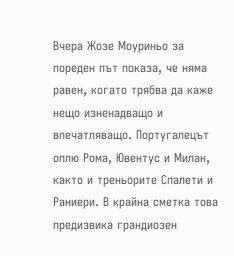Вчера Жозе Моуриньо за пореден път показа, че няма равен, когато трябва да каже нещо изненадващо и впечатляващо. Португалецът оплю Рома, Ювентус и Милан, както и треньорите Спалети и Раниери. В крайна сметка това предизвика грандиозен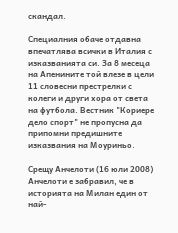скандал.

Специалния обаче отдавна впечатлява всички в Италия с изказванията си. За 8 месеца на Апенините той влезе в цели 11 словесни престрелки с колеги и други хора от света на футбола. Вестник "Кориере дело спорт" не пропусна да припомни предишните изказвания на Моуриньо.

Срещу Анчелоти (16 юли 2008)
Анчелоти е забравил, че в историята на Милан един от най-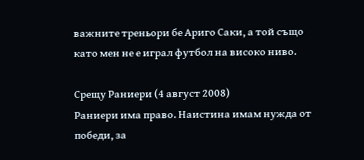важните треньори бе Ариго Саки, а той също като мен не е играл футбол на високо ниво.

Срещу Раниери (4 август 2008)
Раниери има право. Наистина имам нужда от победи, за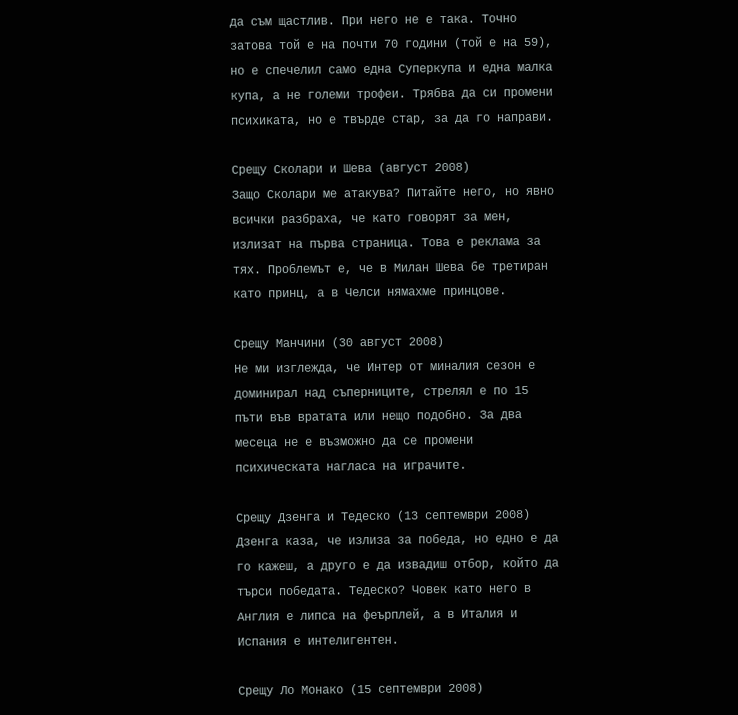да съм щастлив. При него не е така. Точно затова той е на почти 70 години (той е на 59), но е спечелил само една Суперкупа и една малка купа, а не големи трофеи. Трябва да си промени психиката, но е твърде стар, за да го направи.

Срещу Сколари и Шева (август 2008)
Защо Сколари ме атакува? Питайте него, но явно всички разбраха, че като говорят за мен, излизат на първа страница. Това е реклама за тях. Проблемът е, че в Милан Шева бе третиран като принц, а в Челси нямахме принцове.

Срещу Манчини (30 август 2008)
Не ми изглежда, че Интер от миналия сезон е доминирал над съперниците, стрелял е по 15 пъти във вратата или нещо подобно. За два месеца не е възможно да се промени психическата нагласа на играчите.

Срещу Дзенга и Тедеско (13 септември 2008)
Дзенга каза, че излиза за победа, но едно е да го кажеш, а друго е да извадиш отбор, който да търси победата. Тедеско? Човек като него в Англия е липса на феърплей, а в Италия и Испания е интелигентен.

Срещу Ло Монако (15 септември 2008)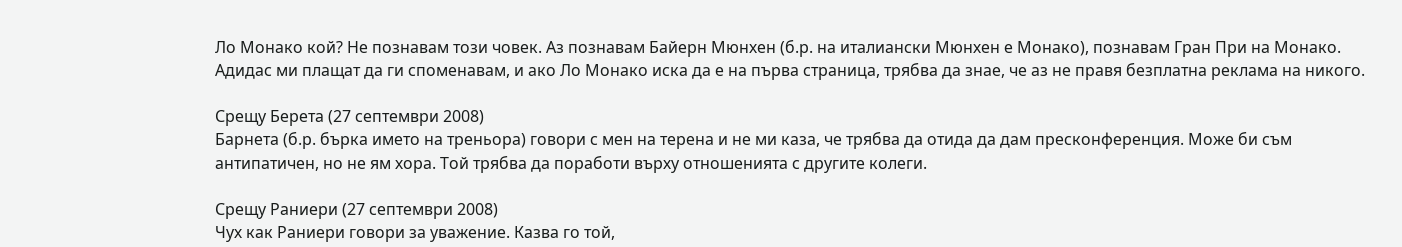Ло Монако кой? Не познавам този човек. Аз познавам Байерн Мюнхен (б.р. на италиански Мюнхен е Монако), познавам Гран При на Монако. Адидас ми плащат да ги споменавам, и ако Ло Монако иска да е на първа страница, трябва да знае, че аз не правя безплатна реклама на никого.

Срещу Берета (27 септември 2008)
Барнета (б.р. бърка името на треньора) говори с мен на терена и не ми каза, че трябва да отида да дам пресконференция. Може би съм антипатичен, но не ям хора. Той трябва да поработи върху отношенията с другите колеги.

Срещу Раниери (27 септември 2008)
Чух как Раниери говори за уважение. Казва го той,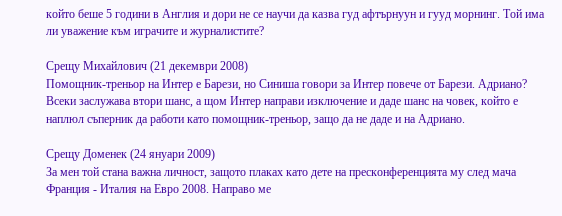който беше 5 години в Англия и дори не се научи да казва гуд афтърнуун и гууд морнинг. Той има ли уважение към играчите и журналистите?

Срещу Михайлович (21 декември 2008)
Помощник-треньор на Интер е Барези, но Синиша говори за Интер повече от Барези. Адриано? Всеки заслужава втори шанс, а щом Интер направи изключение и даде шанс на човек, който е наплюл съперник да работи като помощник-треньор, защо да не даде и на Адриано.

Срещу Доменек (24 януари 2009)
За мен той стана важна личност, защото плаках като дете на пресконференцията му след мача Франция - Италия на Евро 2008. Направо ме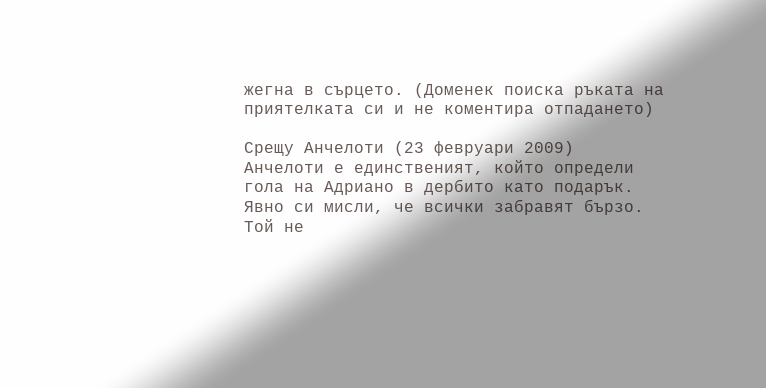жегна в сърцето. (Доменек поиска ръката на приятелката си и не коментира отпадането)

Срещу Анчелоти (23 февруари 2009)
Анчелоти е единственият, който определи гола на Адриано в дербито като подарък. Явно си мисли, че всички забравят бързо. Той не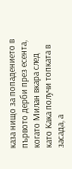каза нищо за попадението в първото дерби през есента, когато Милан вкара след като Кака получи топката в засада, а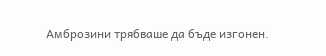Амброзини трябваше да бъде изгонен.